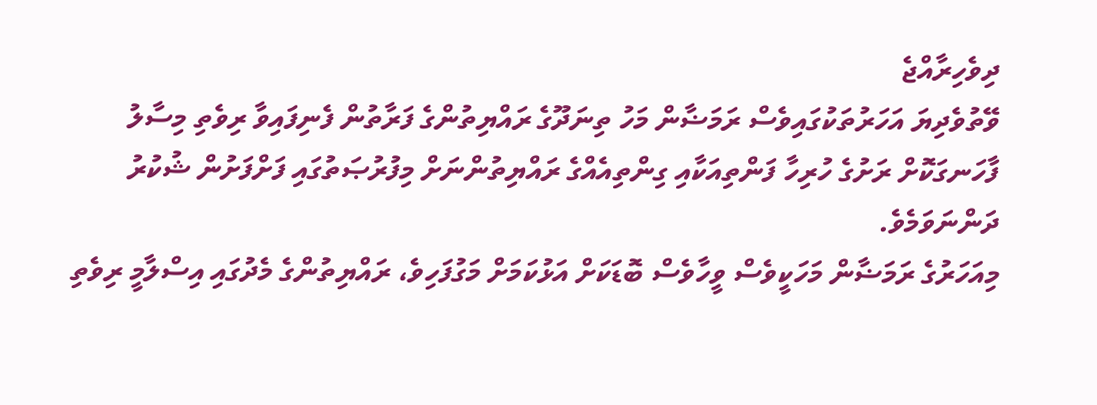ދިވެހިރާއްޖެ
ވޭތުވެދިޔަ އަހަރުތަކުގައިވެސް ރަމަޟާން މަހު ތިނަދޫގެ ރައްޔިތުންގެ ފަރާތުން ފެނިފައިވާ ރިވެތި މިސާލު ފާހަނގަކޮށް ރަށުގެ ހުރިހާ ފަންތިއަކާއި ގިންތިއެއްގެ ރައްޔިތުންނަށް މިފުރުޞަތުގައި ފަށްފަށުން ޝުކުރު ދަންނަވަމެވެ.
މިއަހަރުގެ ރަމަޟާން މަހަކީވެސް ވީހާވެސް ބޮޑަކަށް އަޅުކަމަށް މަގުފަހިވެ، ރައްޔިތުންގެ މެދުގައި އިސްލާމީ ރިވެތި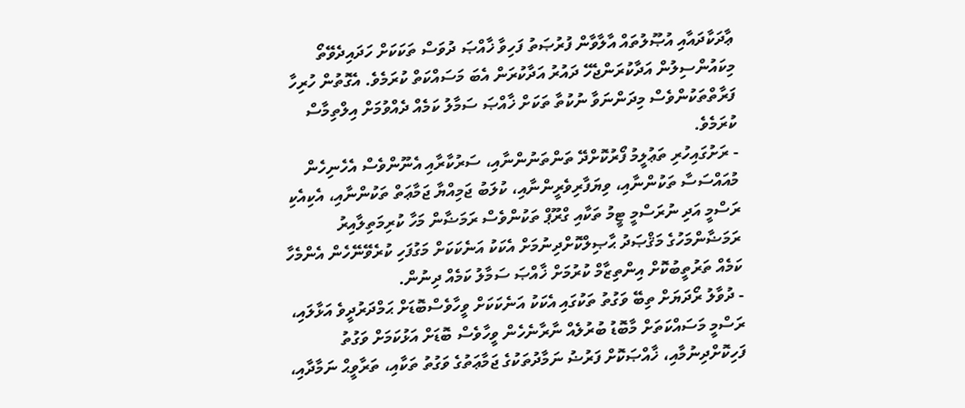ޢާދަކާދައާއި އުޞޫލުތައް އާލާވާން ފުރުޞަތު ފަހިވާ ޚާއްޞަ ދުވަސް ތަކަކަށް ހަދައިދެވޭތޯ މިކައުންސިލުން އަދާކުރަންޖެހޭ ދައުރު އަދާކުރަން އެބަ މަސައްކަތް ކުރަމެވެ. އެގޮތުން ހުރިހާ ފަރާތްތަކުންވެސް މިދަންނަވާ ނުކުތާ ތަކަށް ޚާއްޞަ ސަމާލު ކަމެއް ދެއްވުމަށް އިލްތިމާސް ކުރަމެވެ.
- ރަށުގައިހުރި ތަޢުލީމު ފޯރުކޮށްދޭ ތަންތަނުންނާއި، ސަރުކާރާއި އެނޫންވެސް އެހެނިހެން މުއައްސަސާ ތަކުންނާއި، ވިޔަފާރިވެރީންނާއި، ކުލަބު ޖަމިއްޔާ ޖަމާޢަތް ތަކުންނާއި، އެކިއެކި ރަސްމީ އަދި ނުރަސްމީ ޓީމު ތަކާއި ގްރޫޕް ތަކުންވެސް ރަމަޟާން މަހާ ކުރިމަތިލާއިރު ރަމަޟާންމަހުގެ މަޤްޞަދު ޙާޞިލްކޮށްދިނުމަށް އެކަކު އަނެކަކަށް މަގުފަހި ކުރެވޭނޭހެން އެންމެހާ ކަމެއް ތަރުތީބުކޮށް އިންތިޒާމް ކުރުމަށް ޚާއްޞަ ސަމާލު ކަމެއް ދިނުން.
- ދުވާލު ރޯދަޔަށް ތިބޭ ވަގުތު ތަކުގައި އެކަކު އަނެކަކަށް ވީހާވެސްބޮޑަށް ޙަމްދަރުދީވެ އަޅާލައި، ރަސްމީ މަސައްކަތަށް މާބޮޑު ބުރުލެއް ނާރާނެހެން ވީހާވެސް ބޮޑަށް އަޅުކަމަށް ވަގުތު ފަހިކޮށްދިނުމާއި، ޚާއްޞަކޮށް ފަރުޟު ނަމާދުތަކުގެ ޖަމާޢަތުގެ ވަގުތު ތަކާއި، ތަރާވީޙް ނަމާދާއި،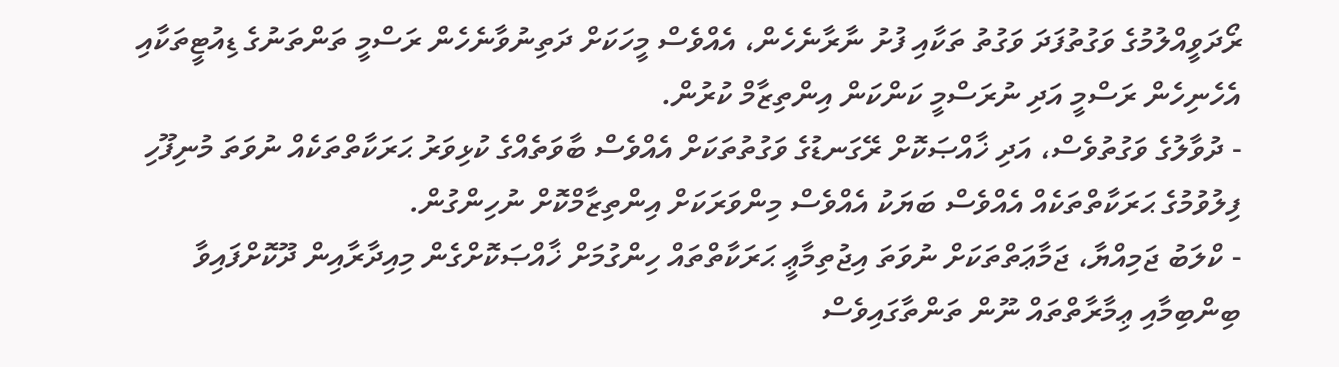ރޯދަވީއްލުމުގެ ވަގުތުފަދަ ވަގުތު ތަކާއި ފުށު ނާރާނެހެން، އެއްވެސް މީހަކަށް ދަތިނުވާނެހެން ރަސްމީ ތަންތަނުގެ ޑިއުޓީތަކާއި އެހެނިހެން ރަސްމީ އަދި ނުރަސްމީ ކަންކަން އިންތިޒާމް ކުރުން.
- ދުވާލުގެ ވަގުތުވެސް، އަދި ޚާއްޞަކޮށް ރޭގަނޑުގެ ވަގުތުތަކަށް އެއްވެސް ބާވަތެއްގެ ކުޅިވަރު ޙަރަކާތްތަކެއް ނުވަތަ މުނިފޫހި ފިލުވުމުގެ ޙަރަކާތްތަކެއް އެއްވެސް ބަޔަކު އެއްވެސް މިންވަރަކަށް އިންތިޒާމްކޮށް ނުހިންގުން.
- ކްލަބު ޖަމިއްޔާ، ޖަމާޢަތްތަކަށް ނުވަތަ އިޖުތިމާޢީ ޙަރަކާތްތައް ހިންގުމަށް ޚާއްޞަކޮށްގެން މިއިދާރާއިން ދޫކޮށްފައިވާ ބިންބިމާއި ޢިމާރާތްތައް ނޫން ތަންތާގައިވެސް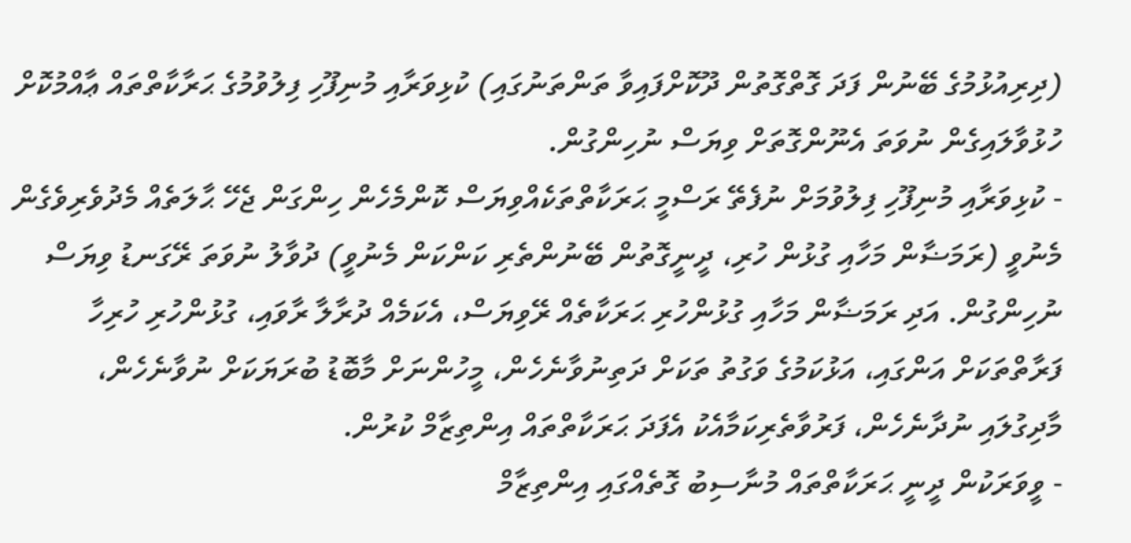(ދިރިއުޅުމުގެ ބޭނުން ފަދަ ގޮތްގޮތުން ދޫކޮށްފައިވާ ތަންތަނުގައި) ކުޅިވަރާއި މުނިފޫހި ފިލުވުމުގެ ޙަރާކާތްތައް ޢާއްމުކޮށް ހުޅުވާލައިގެން ނުވަތަ އެނޫންގޮތަށް ވިޔަސް ނުހިންގުން.
- ކުޅިވަރާއި މުނިފޫހި ފިލުވުމަށް ނުފެތޭ ރަސްމީ ޙަރަކާތްތަކެއްވިޔަސް ކޮންމެހެން ހިންގަން ޖެހޭ ޙާލަތެއް މެދުވެރިވެގެން މެނުވީ (ރަމަޟާން މަހާއި ގުޅުން ހުރި، ދީނީގޮތުން ބޭނުންތެރި ކަންކަން މެނުވީ) ދުވާލު ނުވަތަ ރޭގަނޑު ވިޔަސް ނުހިންގުން. އަދި ރަމަޟާން މަހާއި ގުޅުންހުރި ޙަރަކާތެއް ރޭވިޔަސް، އެކަމެއް ދުރާލާ ރާވައި، ގުޅުންހުރި ހުރިހާ ފަރާތްތަކަށް އަންގައި، އަޅުކަމުގެ ވަގުތު ތަކަށް ދަތިނުވާނެހެން، މީހުންނަށް މާބޮޑު ބުރަޔަކަށް ނުވާނެހެން، މާދިގުލައި ނުދާނެހެން، ފަރުވާތެރިކަމާއެކު އެފަދަ ޙަރަކާތްތައް އިންތިޒާމް ކުރުން.
- ވީވަރަކުން ދީނީ ޙަރަކާތްތައް މުނާސިބު ގޮތެއްގައި އިންތިޒާމް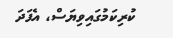ކުރިކަމުގައިވިޔަސް، އެފަދަ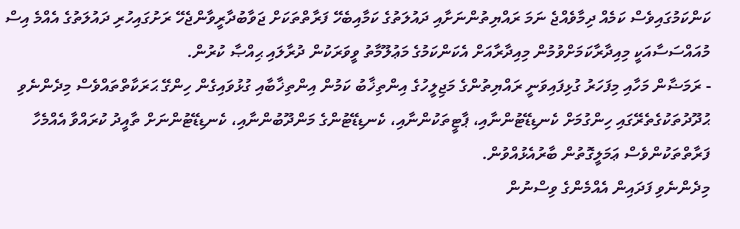ކަންކަމުގައިވެސް ކަމެއް ދިމާވެއްޖެ ނަމަ ރައްޔިތުންނަށާއި ދައުލަތުގެ ކަމާއިބެހޭ ފަރާތްތަކަށް ޖަވާބުދާރީވާންޖެހޭ ރަށުގައިހުރި ދައުލަތުގެ އެއްމެ އިސް މުއައްސަސާއަކީ މިއިދާރާކަމަށްވުމުން މިއިދާރާއަށް އެކަންކަމުގެ މަޢުލޫމާތު ވީވަރަކުން ދުރާލައި ޙިއްޞާ ކުރުން.
- ރަމަޟާން މަހާއި މިފަހަރު ގުޅިފައިވަނީ ރައްޔިތުންގެ މަޖިލީހުގެ އިންތިޚާބު ކަމުން އިންތިޚާބާއި ގުޅުވައިގެން ހިންގޭ ޙަރަކާތްތައްވެސް މިދެންނެވި ޙުދޫދުތަކުގެތެރޭގައި ހިންގުމަށް ކެނޑިޑޭޓުންނާއި، ޕާޓީތަކުންނާއި، ކެނޑިޑޭޓުންގެ މަންދޫބުންނާއި، ކެނޑިޑޭޓުންނަށް ތާއީދު ކުރައްވާ އެއްމެހާ ފަރާތްތަކުންވެސް ޢަމަލީގޮތުން ބާރުއެޅުއްވުން.
މިދެންނެވި ފަދައިން އެއްމެންގެ ވިސްނުން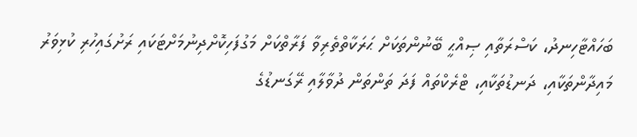ބަހައްޓާހިނދު، ކަސްރަތާއި ޞިއްޙީ ބޭނުންތަކަށް ޙަރަކާތްތެރިވާ ފަރާތްކަށް މަގުފަހިކޮށްދިނުމަށްޓަކައި ރަށުގައިހުރި ކުޅިވަރު މައިދާންތަކާއި، ދަނޑުތަކާއި، ޓްރެކްތައް ފަދަ ތަންތަން ދުވާލާއި ރޭގަނޑުގެ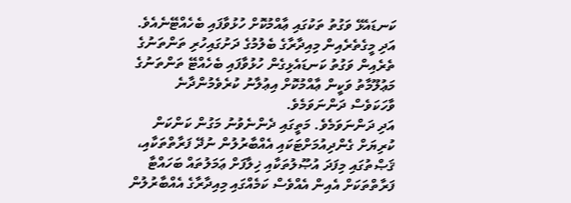ކަނޑައެޅޭ ވަގުތު ތަކުގައި ޢާއްމުކޮށް ހުޅުވާފައި ބެހެއްޓޭނެއެވެ. އަދި މީގެތެރެއިން މިއިދާރާގެ ބެލުމުގެ ދަށުގައިހުރި ތަންތަނުގެ ތެރެއިން ވަގުތު ކަނޑައެޅިގެން ހުޅުވާފައި ބެހެއްޓޭ ތަންތަނުގެ މަޢުލޫމާތު ވަކީން ޢާއްމުކޮށް އިޢުލާނު ކުރެވެމުންދާނެ ވާހަކަވެސް ދަންނަވަމެވެ.
އަދި ދަންނަވަމެވެ. މަތީގައި ދެންނެވުނު މަގުން ކަންކަން ކުރިޔަށް ގެންދިއުމަށްޓަކައި އެއްބާރުލުން ނުދޭ ފަރާތްތަކާއި، ޤަޞްތުގައި މިފަދަ އުޞޫލުތަކާއި ޚިލާފަށް ޢަމަލުތައް ބަހައްޓާ ފަރާތްތަކަށް އެއިން އެއްވެސް ކަމެއްގައި މިއިދާރާގެ އެއްބާރުލުން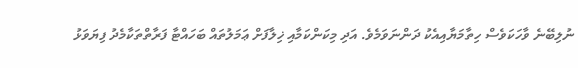ނުލިބޭނެ ވާހަކަވެސް ހިތާމަޔާއިއެކު ދަންނަވަމެވެ. އަދި މިކަންކަމާއި ޚިލާފަށް ޢަމަލުތައް ބަހައްޓާ ފަރާތްތަކާމެދު ފިޔަވަޅު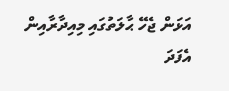އަޅަން ޖެހޭ ޙާލަތުގައި މިއިދާރާއިން އެފަދަ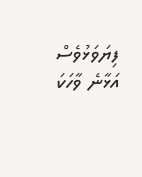ފިޔަވަޅުވެސް އަޅާނެ ވާހަކަ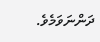ދަންނަވަމެވެ.